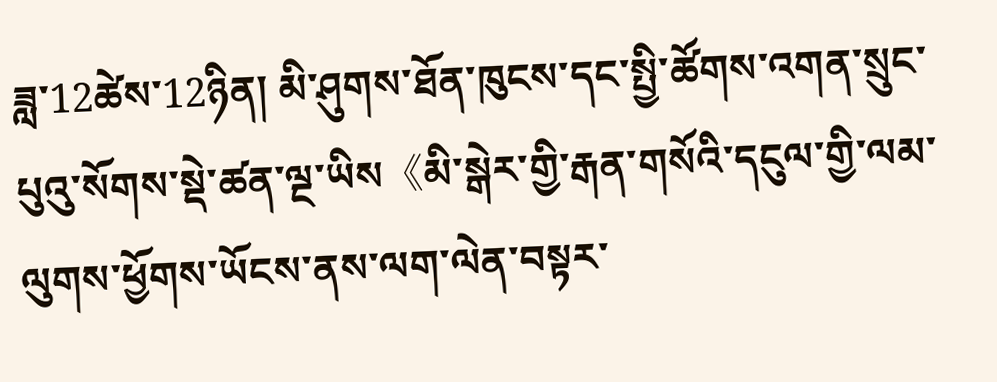ཟླ་12ཚེས་12ཉིན། མི་ཤུགས་ཐོན་ཁུངས་དང་སྤྱི་ཚོགས་འགན་སྲུང་པུའུ་སོགས་སྡེ་ཚན་ལྔ་ཡིས《མི་སྒེར་གྱི་རྒན་གསོའི་དངུལ་གྱི་ལམ་ལུགས་ཕྱོགས་ཡོངས་ནས་ལག་ལེན་བསྟར་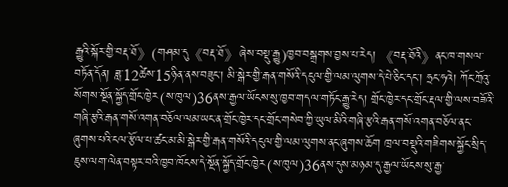རྒྱུའི་སྐོར་གྱི་བརྡ་ཐོ》(གཤམ་དུ《བརྡ་ཐོ》ཞེས་བསྡུ་རྒྱུ)ཁྱབ་བསྒྲགས་བྱས་པ་རེད། 《བརྡ་ཐོའི》ནང་ཁ་གསལ་བཏོན་དོན། ཟླ་12ཚེས་15ཉིན་ནས་བཟུང་། མི་སྒེར་གྱི་རྒན་གསོའི་དངུལ་གྱི་ལམ་ལུགས་དེ་པེ་ཅིང་དང་། ཧྲང་ཧའེ། ཀོང་ཀྲོའུ་སོགས་སྔོན་སྐྱོད་གྲོང་ཁྱེར(ས་ཁུལ)36ནས་རྒྱལ་ཡོངས་སུ་ཁྱབ་གདལ་གཏོང་རྒྱུ་རེད། གྲོང་ཁྱེར་དང་གྲོང་རྡལ་གྱི་ལས་བཟོའི་གཞི་རྩའི་རྒན་གསོ་འགན་བཅོལ་ལམ་ཡང་ན་གྲོང་ཁྱེར་དང་གྲོང་གསེབ་ཀྱི་ཡུལ་མིའི་གཞི་རྩའི་རྒན་གསོ་འགན་བཅོལ་ནང་ཞུགས་པའི་ངལ་རྩོལ་པ་ཚང་མ་མི་སྒེར་གྱི་རྒན་གསོའི་དངུལ་གྱི་ལམ་ལུགས་ནང་ཞུགས་ཆོག ཁྲལ་བསྡུའི་གཟིགས་སྐྱོང་སྲིད་ཇུས་ལག་ལེན་བསྟར་བའི་ཁྱབ་ཁོངས་དེ་སྔོན་སྐྱོད་གྲོང་ཁྱེར(ས་ཁུལ)36ནས་དུས་མཉམ་དུ་རྒྱལ་ཡོངས་སུ་རྒྱ་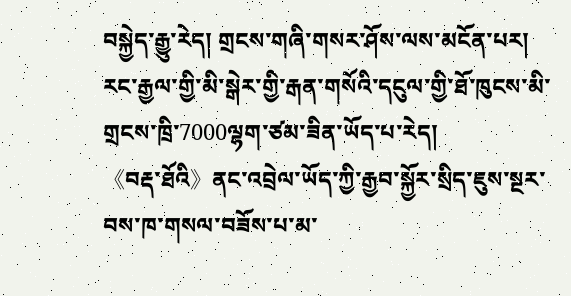བསྐྱེད་རྒྱུ་རེད། གྲངས་གཞི་གསར་ཤོས་ལས་མངོན་པར། རང་རྒྱལ་གྱི་མི་སྒེར་གྱི་རྒན་གསོའི་དངུལ་གྱི་ཐོ་ཁུངས་མི་གྲངས་ཁྲི་7000ལྷག་ཙམ་ཟིན་ཡོད་པ་རེད།
《བརྡ་ཐོའི》ནང་འབྲེལ་ཡོད་ཀྱི་རྒྱབ་སྐྱོར་སྲིད་ཇུས་སྔར་བས་ཁ་གསལ་བཟོས་པ་མ་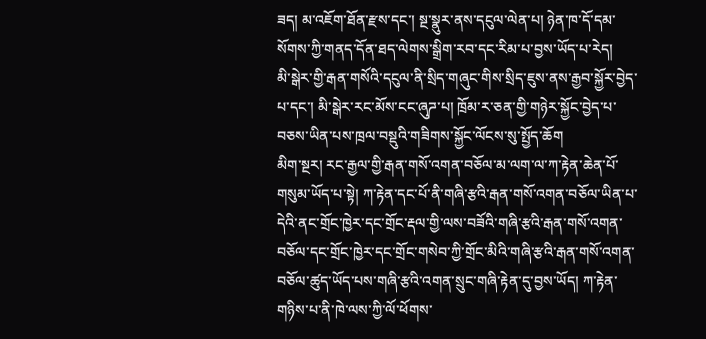ཟད། མ་འཇོག་ཐོན་རྫས་དང་། སྔ་སྣུར་ནས་དངུལ་ལེན་པ། ཉེན་ཁ་དོ་དམ་སོགས་ཀྱི་གནད་དོན་ཐད་ལེགས་སྒྲིག་རབ་དང་རིམ་པ་བྱས་ཡོད་པ་རེད།
མི་སྒེར་གྱི་རྒན་གསོའི་དངུལ་ནི་སྲིད་གཞུང་གིས་སྲིད་ཇུས་ནས་རྒྱབ་སྐྱོར་བྱེད་པ་དང་། མི་སྒེར་རང་མོས་ངང་ཞུཌ་པ། ཁྲོམ་ར་ཅན་གྱི་གཉེར་སྐྱོང་བྱེད་པ་བཅས་ཡིན་པས་ཁྲལ་བསྡུའི་གཟིགས་སྐྱོང་ལོངས་སུ་སྤྱོད་ཆོག
མིག་སྔར། རང་རྒྱལ་གྱི་རྒན་གསོ་འགན་བཅོལ་མ་ལག་ལ་ཀ་རྟེན་ཆེན་པོ་གསུམ་ཡོད་པ་སྟེ། ཀ་རྟེན་དང་པོ་ནི་གཞི་རྩའི་རྒན་གསོ་འགན་བཅོལ་ཡིན་པ་དེའི་ནང་གྲོང་ཁྱེར་དང་གྲོང་རྡལ་གྱི་ལས་བཟོའི་གཞི་རྩའི་རྒན་གསོ་འགན་བཅོལ་དང་གྲོང་ཁྱེར་དང་གྲོང་གསེབ་ཀྱི་གྲོང་མིའི་གཞི་རྩའི་རྒན་གསོ་འགན་བཅོལ་ཚུད་ཡོད་པས་གཞི་རྩའི་འགན་སྲུང་གཞི་རྟེན་དུ་བྱས་ཡོད། ཀ་རྟེན་གཉིས་པ་ནི་ཁེ་ལས་ཀྱི་ལོ་ཕོགས་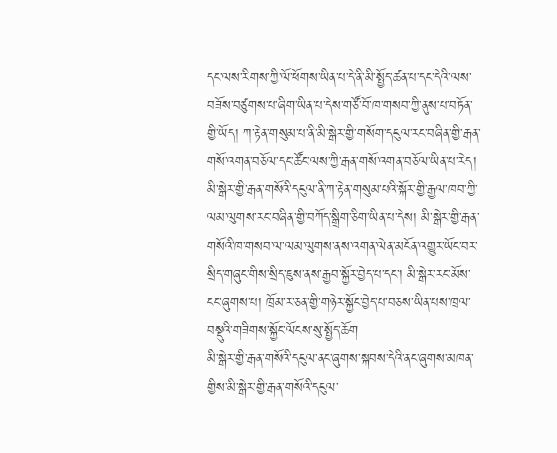དང་ལས་རིགས་ཀྱི་ལོ་ཕོགས་ཡིན་པ་དེ་ནི་མི་སྤྱོད་ཚན་པ་དང་དེའི་ལས་བཟོས་བཙུགས་པ་ཞིག་ཡིན་པ་དེས་གཙོ་བོ་ཁ་གསབ་ཀྱི་ནུས་པ་བཏོན་གྱི་ཡོད། ཀ་རྟེན་གསུམ་པ་ནི་མི་སྒེར་གྱི་གསོག་དངུལ་རང་བཞིན་གྱི་རྒན་གསོ་འགན་བཅོལ་དང་ཚོང་ལས་ཀྱི་རྒན་གསོ་འགན་བཅོལ་ཡིན་པ་རེད།
མི་སྒེར་གྱི་རྒན་གསོའི་དངུལ་ནི་ཀ་རྟེན་གསུམ་པའི་སྐོར་གྱི་རྒྱལ་ཁབ་ཀྱི་ལམ་ལུགས་རང་བཞིན་གྱི་བཀོད་སྒྲིག་ཅིག་ཡིན་པ་དེས། མི་སྒེར་གྱི་རྒན་གསོའི་ཁ་གསབ་ལ་ལམ་ལུགས་ནས་འགན་ལེན་མངོན་འགྱུར་ཡོང་བར་སྲིད་གཞུང་གིས་སྲིད་ཇུས་ནས་རྒྱབ་སྐྱོར་བྱེད་པ་དང་། མི་སྒེར་རང་མོས་ངང་ཞུགས་པ། ཁྲོམ་ར་ཅན་གྱི་གཉེར་སྐྱོང་བྱེད་པ་བཅས་ཡིན་པས་ཁྲལ་བསྡུའི་གཟིགས་སྐྱོང་ལོངས་སུ་སྤྱོད་ཆོག
མི་སྒེར་གྱི་རྒན་གསོའི་དངུལ་ནང་ཞུགས་སྐབས་དེའི་ནང་ཞུགས་མཁན་གྱིས་མི་སྒེར་གྱི་རྒན་གསོའི་དངུལ་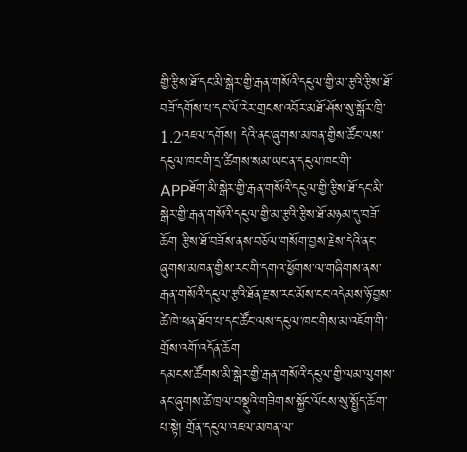གྱི་རྩིས་ཐོ་དང་མི་སྒེར་གྱི་རྒན་གསོའི་དངུལ་གྱི་མ་རྩའི་རྩིས་ཐོ་བཟོ་དགོས་པ་དང་ལོ་རེར་གྲངས་འབོར་མཐོ་ཤོས་སུ་སྒོར་ཁྲི་1.2འཇལ་དགོས། དེའི་ནང་ཞུགས་མཁན་གྱིས་ཚོང་ལས་དངུལ་ཁང་གི་དྲ་ཚིགས་སམ་ཡང་ན་དངུལ་ཁང་གི་APPཐོག་མི་སྒེར་གྱི་རྒན་གསོའི་དངུལ་གྱི་རྩིས་ཐོ་དང་མི་སྒེར་གྱི་རྒན་གསོའི་དངུལ་གྱི་མ་རྩའི་རྩིས་ཐོ་མཉམ་དུ་བཟོ་ཆོག རྩིས་ཐོ་བཟོས་ནས་བཅོལ་གསོག་བྱས་རྗེས་དེའི་ནང་ཞུགས་མཁན་གྱིས་རང་གི་དགའ་ཕྱོགས་ལ་གཞིགས་ནས་རྒན་གསོའི་དངུལ་རྩའི་ཐོན་རྫས་རང་མོས་ངང་འདེམས་ཉོ་བྱས་ཚེ་ཁེ་ཕན་ཐོབ་པ་དང་ཚོང་ལས་དངུལ་ཁང་གིས་མ་འཇོག་གི་གྲོས་འགོ་འདོན་ཆོག
དམངས་ཚོགས་མི་སྒེར་གྱི་རྒན་གསོའི་དངུལ་གྱི་ལམ་ལུགས་ནང་ཞུགས་ཚེ་ཁྲལ་བསྡུའི་གཟིགས་སྐྱོང་ལོངས་སུ་སྤྱོད་ཆོག་པ་སྟེ། གྲོན་དངུལ་འཇལ་མཁན་ལ་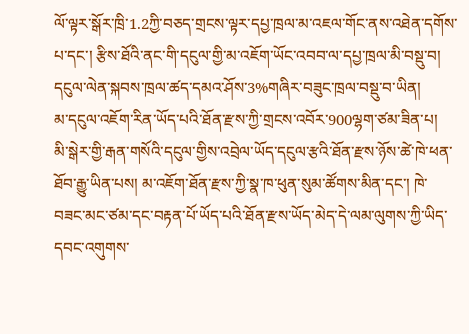ལོ་ལྟར་སྒོར་ཁྲི་1.2ཀྱི་བཅད་གྲངས་ལྟར་དཔྱ་ཁྲལ་མ་འཇལ་གོང་ནས་འཐེན་དགོས་པ་དང་། རྩིས་ཐོའི་ནང་གི་དངུལ་གྱི་མ་འཇོག་ཡོང་འབབ་ལ་དཔྱ་ཁྲལ་མི་བསྡུ་བ། དངུལ་ལེན་སྐབས་ཁྲལ་ཚད་དམའ་ཤོས་3%གཞིར་བཟུང་ཁྲལ་བསྡུ་བ་ཡིན།
མ་དངུལ་འཇོག་རིན་ཡོད་པའི་ཐོན་རྫས་ཀྱི་གྲངས་འབོར་900ལྷག་ཙམ་ཟིན་པ།
མི་སྒེར་གྱི་རྒན་གསོའི་དངུལ་གྱིས་འབྲེལ་ཡོད་དངུལ་རྩའི་ཐོན་རྫས་ཉོས་ཚེ་ཁེ་ཕན་ཐོབ་རྒྱུ་ཡིན་པས། མ་འཇོག་ཐོན་རྫས་ཀྱི་སྣ་ཁ་ཕུན་སུམ་ཚོགས་མིན་དང་། ཁེ་བཟང་མང་ཙམ་དང་བརྟན་པོ་ཡོད་པའི་ཐོན་རྫས་ཡོད་མེད་དེ་ལམ་ལུགས་ཀྱི་ཡིད་དབང་འགུགས་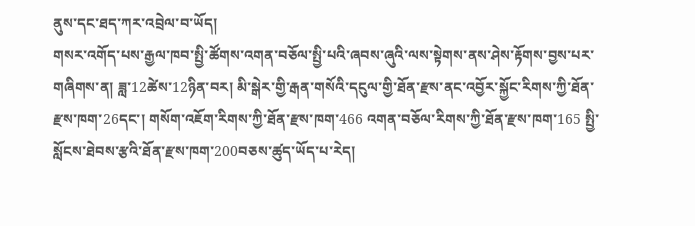ནུས་དང་ཐད་ཀར་འབྲེལ་བ་ཡོད།
གསར་འགོད་པས་རྒྱལ་ཁབ་སྤྱི་ཚོགས་འགན་བཅོལ་སྤྱི་པའི་ཞབས་ཞུའི་ལས་སྟེགས་ནས་ཤེས་རྟོགས་བྱས་པར་གཞིགས་ན། ཟླ་12ཚེས་12ཉིན་བར། མི་སྒེར་གྱི་རྒན་གསོའི་དངུལ་གྱི་ཐོན་རྫས་ནང་འབྱོར་སྐྱོང་རིགས་ཀྱི་ཐོན་རྫས་ཁག་26དང་། གསོག་འཇོག་རིགས་ཀྱི་ཐོན་རྫས་ཁག་466 འགན་བཅོལ་རིགས་ཀྱི་ཐོན་རྫས་ཁག་165 སྤྱི་སློངས་ཐེབས་རྩའི་ཐོན་རྫས་ཁག་200བཅས་ཚུད་ཡོད་པ་རེད།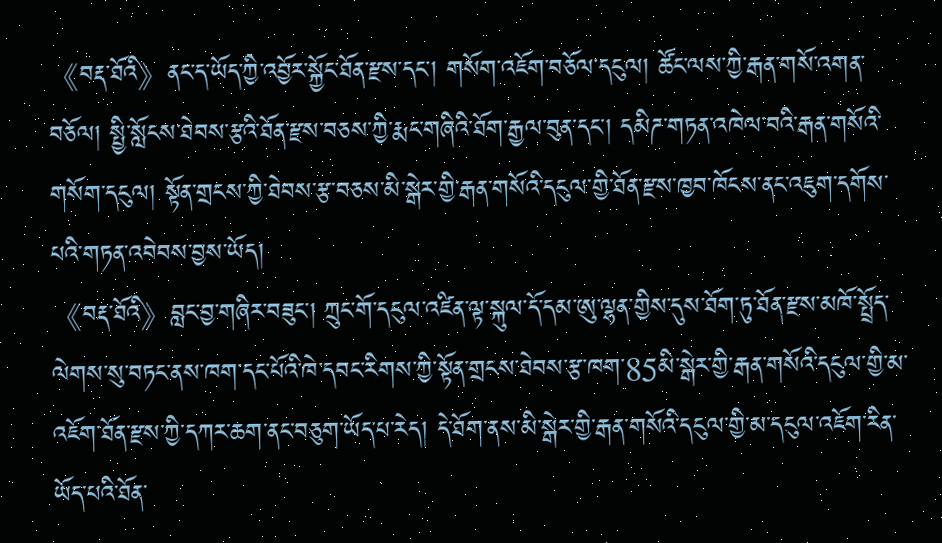《བརྡ་ཐོའི》ནང་ད་ཡོད་ཀྱི་འབྱོར་སྐྱོང་ཐོན་རྫས་དང་། གསོག་འཇོག་བཅོལ་དངུལ། ཚོང་ལས་ཀྱི་རྒན་གསོ་འགན་བཅོལ། སྤྱི་སློངས་ཐེབས་རྩའི་ཐོན་རྫས་བཅས་ཀྱི་རྨང་གཞིའི་ཐོག་རྒྱལ་བུན་དང་། དམིཌ་གཏན་འཁེལ་བའི་རྒན་གསོའི་གསོག་དངུལ། སྟོན་གྲངས་ཀྱི་ཐེབས་རྩ་བཅས་མི་སྒེར་གྱི་རྒན་གསོའི་དངུལ་གྱི་ཐོན་རྫས་ཁྱབ་ཁོངས་ནང་འཇུག་དགོས་པའི་གཏན་འབེབས་བྱས་ཡོད།
《བརྡ་ཐོའི》བླང་བྱ་གཞིར་བཟུང་། ཀྲུང་གོ་དངུལ་འཛིན་ལྟ་སྐུལ་དོ་དམ་ཨུ་ལྷན་གྱིས་དུས་ཐོག་ཏུ་ཐོན་རྫས་མཁོ་སྤྲོད་ལེགས་སུ་བཏང་ནས་ཁག་དང་པོའི་ཁེ་དབང་རིགས་ཀྱི་སྟོན་གྲངས་ཐེབས་རྩ་ཁག་85མི་སྒེར་གྱི་རྒན་གསོའི་དངུལ་གྱི་མ་འཇོག་ཐོན་རྫས་ཀྱི་དཀར་ཆག་ནང་བཅུག་ཡོད་པ་རེད། དེ་ཐོག་ནས་མི་སྒེར་གྱི་རྒན་གསོའི་དངུལ་གྱི་མ་དངུལ་འཇོག་རིན་ཡོད་པའི་ཐོན་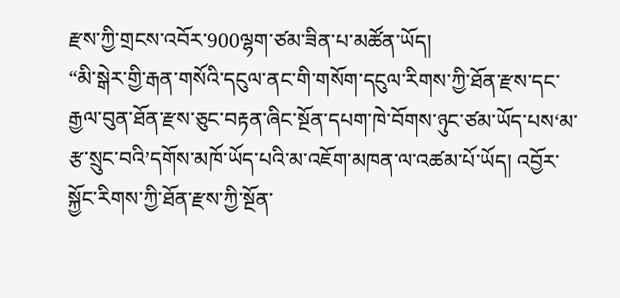རྫས་ཀྱི་གྲངས་འབོར་900ལྷག་ཙམ་ཟིན་པ་མཚོན་ཡོད།
“མི་སྒེར་གྱི་རྒན་གསོའི་དངུལ་ནང་གི་གསོག་དངུལ་རིགས་ཀྱི་ཐོན་རྫས་དང་རྒྱལ་བུན་ཐོན་རྫས་ཅུང་བརྟན་ཞིང་སྔོན་དཔག་ཁེ་བོགས་ཉུང་ཙམ་ཡོད་པས‘མ་རྩ་སྲུང་བའི’དགོས་མཁོ་ཡོད་པའི་མ་འཇོག་མཁན་ལ་འཚམ་པོ་ཡོད། འབྱོར་སྐྱོང་རིགས་ཀྱི་ཐོན་རྫས་ཀྱི་སྔོན་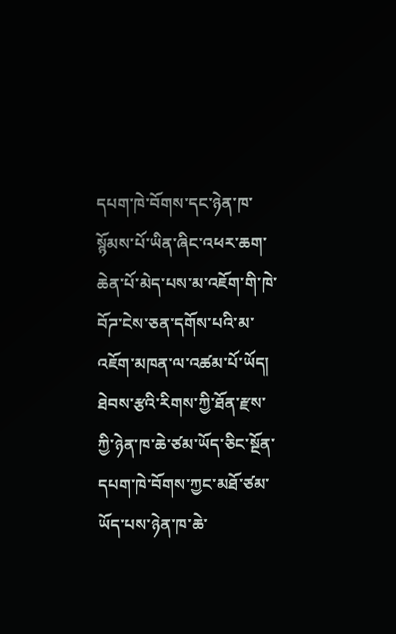དཔག་ཁེ་བོགས་དང་ཉེན་ཁ་སྙོམས་པོ་ཡིན་ཞིང་འཕར་ཆག་ཆེན་པོ་མེད་པས་མ་འཇོག་གི་ཁེ་བོཌ་ངེས་ཅན་དགོས་པའི་མ་འཇོག་མཁན་ལ་འཚམ་པོ་ཡོད། ཐེབས་རྩའི་རིགས་ཀྱི་ཐོན་རྫས་ཀྱི་ཉེན་ཁ་ཆེ་ཙམ་ཡོད་ཅིང་སྔོན་དཔག་ཁེ་བོགས་ཀྱང་མཐོ་ཙམ་ཡོད་པས་ཉེན་ཁ་ཆེ་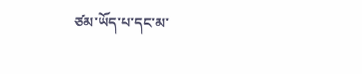ཙམ་ཡོད་པ་དང་མ་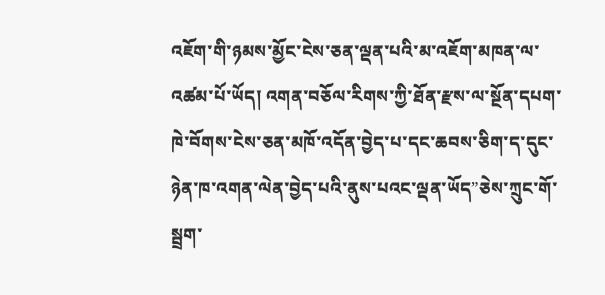འཇོག་གི་ཉམས་མྱོང་ངེས་ཅན་ལྡན་པའི་མ་འཇོག་མཁན་ལ་འཚམ་པོ་ཡོད། འགན་བཅོལ་རིགས་ཀྱི་ཐོན་རྫས་ལ་སྔོན་དཔག་ཁེ་བོགས་ངེས་ཅན་མཁོ་འདོན་བྱེད་པ་དང་ཆབས་ཅིག་ད་དུང་ཉེན་ཁ་འགན་ལེན་བྱེད་པའི་ནུས་པའང་ལྡན་ཡོད”ཅེས་ཀྲུང་གོ་སྦྲག་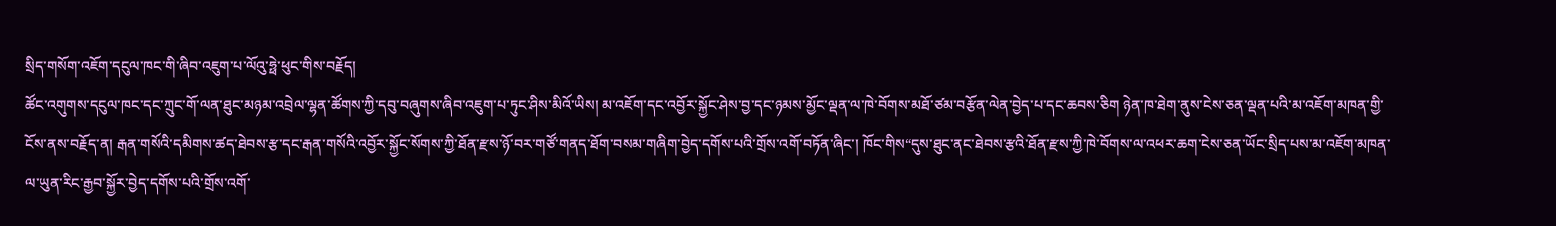སྲིད་གསོག་འཇོག་དངུལ་ཁང་གི་ཞིབ་འཇུག་པ་ལོའུ་ཧྥེ་ཕུང་གིས་བརྗོད།
ཚོང་འགུགས་དངུལ་ཁང་དང་ཀྲུང་གོ་ལན་ཐུང་མཉམ་འབྲེལ་ལྷན་ཚོགས་ཀྱི་དབུ་བཞུགས་ཞིབ་འཇུག་པ་ཏུང་ཤིས་མིའོ་ཡིས། མ་འཇོག་དང་འབྱོར་སྐྱོང་ཤེས་བྱ་དང་ཉམས་མྱོང་ལྡན་ལ་ཁེ་བོགས་མཐོ་ཙམ་བརྩོན་ལེན་བྱེད་པ་དང་ཆབས་ཅིག ཉེན་ཁ་ཐེག་ནུས་ངེས་ཅན་ལྡན་པའི་མ་འཇོག་མཁན་གྱི་ངོས་ནས་བརྗོད་ན། རྒན་གསོའི་དམིགས་ཚད་ཐེབས་རྩ་དང་རྒན་གསོའི་འབྱོར་སྐྱོང་སོགས་ཀྱི་ཐོན་རྫས་ཉོ་བར་གཙོ་གནད་ཐོག་བསམ་གཞིག་བྱེད་དགོས་པའི་གྲོས་འགོ་བཏོན་ཞིང་། ཁོང་གིས“དུས་ཐུང་ནང་ཐེབས་རྩའི་ཐོན་རྫས་ཀྱི་ཁེ་བོགས་ལ་འཕར་ཆག་ངེས་ཅན་ཡོང་སྲིད་པས་མ་འཇོག་མཁན་ལ་ཡུན་རིང་རྒྱབ་སྐྱོར་བྱེད་དགོས་པའི་གྲོས་འགོ་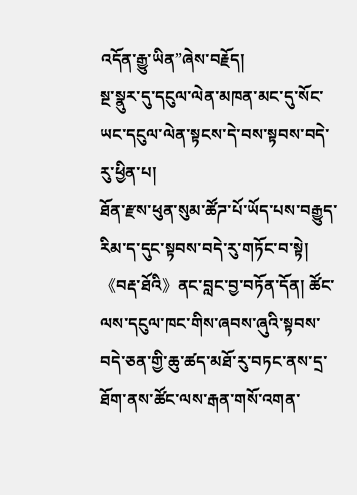འདོན་རྒྱུ་ཡིན”ཞེས་བརྗོད།
སྔ་སྣུར་དུ་དངུལ་ལེན་མཁན་མང་དུ་སོང་ཡང་དངུལ་ལེན་སྟངས་དེ་བས་སྟབས་བདེ་རུ་ཕྱིན་པ།
ཐོན་རྫས་ཕུན་སུམ་ཚོཌ་པོ་ཡོད་པས་བརྒྱུད་རིམ་ད་དུང་སྟབས་བདེ་རུ་གཏོང་བ་སྟེ། 《བརྡ་ཐོའི》ནང་བླང་བྱ་བཏོན་དོན། ཚོང་ལས་དངུལ་ཁང་གིས་ཞབས་ཞུའི་སྟབས་བདེ་ཅན་གྱི་ཆུ་ཚད་མཐོ་རུ་བཏང་ནས་དྲ་ཐོག་ནས་ཚོང་ལས་རྒན་གསོ་འགན་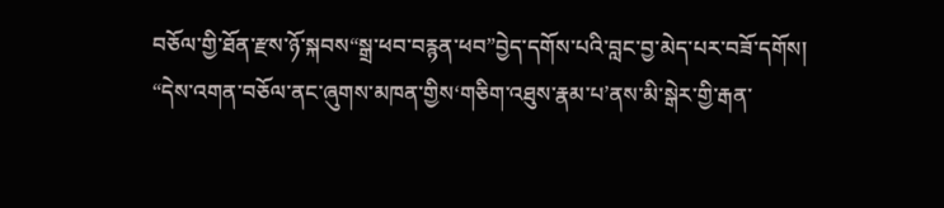བཅོལ་གྱི་ཐོན་རྫས་ཉོ་སྐབས“སྒྲ་ཕབ་བརྙན་ཕབ”བྱེད་དགོས་པའི་བླང་བྱ་མེད་པར་བཟོ་དགོས།
“དེས་འགན་བཅོལ་ནང་ཞུགས་མཁན་གྱིས‘གཅིག་འཐུས་རྣམ་པ’ནས་མི་སྒེར་གྱི་རྒན་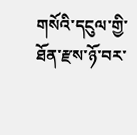གསོའི་དངུལ་གྱི་ཐོན་རྫས་ཉོ་བར་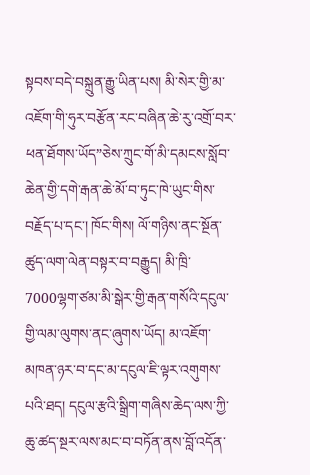སྟབས་བདེ་བསྐྲུན་རྒྱུ་ཡིན་པས། མི་སེར་གྱི་མ་འཇོག་གི་ཧུར་བརྩོན་རང་བཞིན་ཆེ་རུ་འགྲོ་བར་ཕན་ཐོགས་ཡོད”ཅེས་ཀྲུང་གོ་མི་དམངས་སློབ་ཆེན་གྱི་དགེ་རྒན་ཆེ་མོ་བ་ཏུང་ཁེ་ཡུང་གིས་བརྗོད་པ་དང་། ཁོང་གིས། ལོ་གཉིས་ནང་སྔོན་ཚུད་ལག་ལེན་བསྟར་བ་བརྒྱུད། མི་ཁྲི་7000ལྷག་ཙམ་མི་སྒེར་གྱི་རྒན་གསོའི་དངུལ་གྱི་ལམ་ལུགས་ནང་ཞུགས་ཡོད། མ་འཇོག་མཁན་ཉར་བ་དང་མ་དངུལ་ཇི་ལྟར་འགུགས་པའི་ཐད། དངུལ་རྩའི་སྒྲིག་གཞིས་ཆེད་ལས་ཀྱི་ཆུ་ཚད་སྔར་ལས་མང་བ་བཏོན་ནས་བློ་འདོན་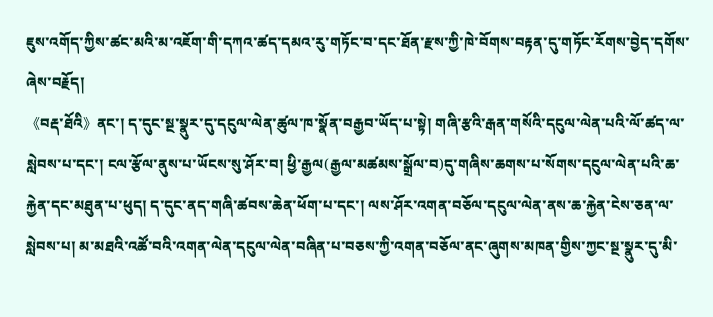ཇུས་འགོད་ཀྱིས་ཚང་མའི་མ་འཇོག་གི་དཀའ་ཚད་དམའ་རུ་གཏོང་བ་དང་ཐོན་རྫས་ཀྱི་ཁེ་བོགས་བརྟན་དུ་གཏོང་རོགས་བྱེད་དགོས་ཞེས་བརྗོད།
《བརྡ་ཐོའི》ནང་། ད་དུང་སྔ་སྣུར་དུ་དངུལ་ལེན་ཚུལ་ཁ་སྣོན་བརྒྱབ་ཡོད་པ་སྟེ། གཞི་རྩའི་རྒན་གསོའི་དངུལ་ལེན་པའི་ལོ་ཚད་ལ་སླེབས་པ་དང་། ངལ་རྩོལ་ནུས་པ་ཡོངས་སུ་ཤོར་བ། ཕྱི་རྒྱལ(རྒྱལ་མཚམས་སྒྲོལ་བ)དུ་གཞིས་ཆགས་པ་སོགས་དངུལ་ལེན་པའི་ཆ་རྐྱེན་དང་མཐུན་པ་ཕུད། ད་དུང་ནད་གཞི་ཚབས་ཆེན་ཕོག་པ་དང་། ལས་ཤོར་འགན་བཅོལ་དངུལ་ལེན་ནས་ཆ་རྐྱེན་ངེས་ཅན་ལ་སླེབས་པ། མ་མཐའི་འཚོ་བའི་འགན་ལེན་དངུལ་ལེན་བཞིན་པ་བཅས་ཀྱི་འགན་བཅོལ་ནང་ཞུགས་མཁན་གྱིས་ཀྱང་སྔ་སྣུར་དུ་མི་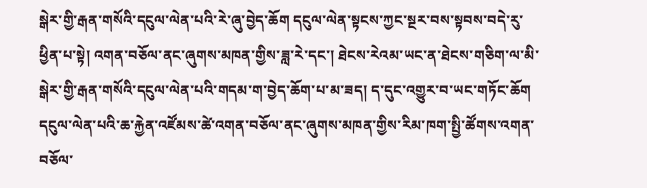སྒེར་གྱི་རྒན་གསོའི་དངུལ་ལེན་པའི་རེ་ཞུ་བྱེད་ཆོག དངུལ་ལེན་སྟངས་ཀྱང་སྔར་བས་སྟབས་བདེ་རུ་ཕྱིན་པ་སྟེ། འགན་བཅོལ་ནང་ཞུགས་མཁན་གྱིས་ཟླ་རེ་དང་། ཐེངས་རེའམ་ཡང་ན་ཐེངས་གཅིག་ལ་མི་སྒེར་གྱི་རྒན་གསོའི་དངུལ་ལེན་པའི་གདམ་ག་བྱེད་ཆོག་པ་མ་ཟད། ད་དུང་འགྱུར་བ་ཡང་གཏོང་ཆོག
དངུལ་ལེན་པའི་ཆ་རྐྱེན་འཛོམས་ཚེ་འགན་བཅོལ་ནང་ཞུགས་མཁན་གྱིས་རིམ་ཁག་སྤྱི་ཚོགས་འགན་བཅོལ་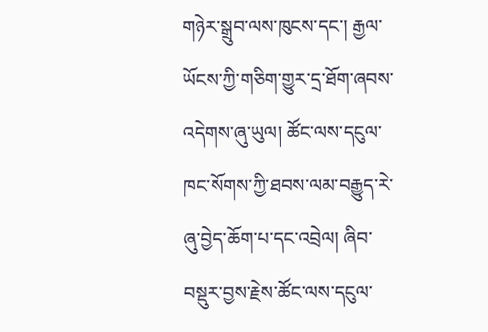གཉེར་སྒྲུབ་ལས་ཁུངས་དང་། རྒྱལ་ཡོངས་ཀྱི་གཅིག་གྱུར་དྲ་ཐོག་ཞབས་འདེགས་ཞུ་ཡུལ། ཚོང་ལས་དངུལ་ཁང་སོགས་ཀྱི་ཐབས་ལམ་བརྒྱུད་རེ་ཞུ་བྱེད་ཆོག་པ་དང་འབྲེལ། ཞིབ་བསྡུར་བྱས་རྗེས་ཚོང་ལས་དངུལ་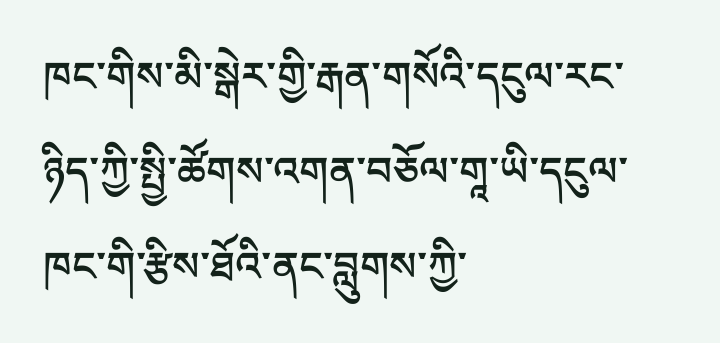ཁང་གིས་མི་སྒེར་གྱི་རྒན་གསོའི་དངུལ་རང་ཉིད་ཀྱི་སྤྱི་ཚོགས་འགན་བཅོལ་གཱ་ཡི་དངུལ་ཁང་གི་རྩིས་ཐོའི་ནང་བླུགས་ཀྱི་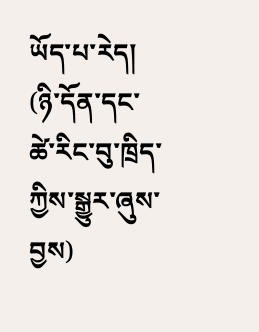ཡོད་པ་རེད།
(ཉི་དོན་དང་ཚེ་རིང་བུ་ཁྲིད་ཀྱིས་སྒྱུར་ཞུས་བྱས)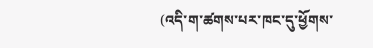(འདི་ག་ཚགས་པར་ཁང་དུ་ཕྱོགས་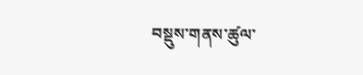བསྡུས་གནས་ཚུལ་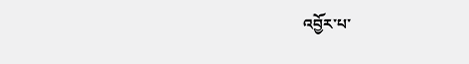འབྱོར་པ་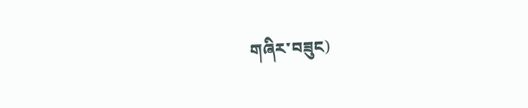གཞིར་བཟུང)